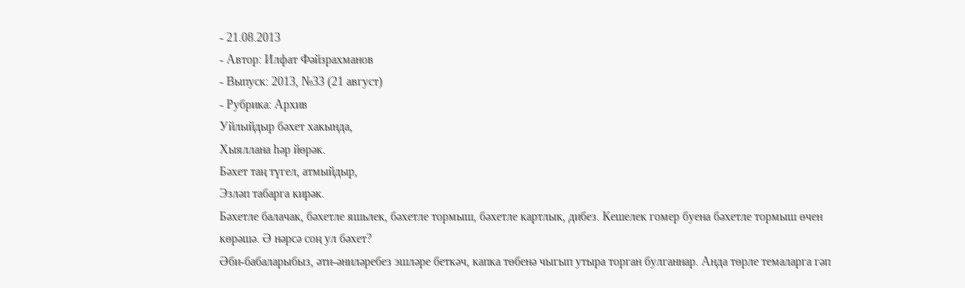- 21.08.2013
- Автор: Илфат Фәйзрахманов
- Выпуск: 2013, №33 (21 август)
- Рубрика: Архив
Уйлыйдыр бәхет хакында,
Хыяллана һәр йөрәк.
Бәхет таң түгел, атмыйдыр,
Эзләп табарга кирәк.
Бәхетле балачак, бәхетле яшьлек, бәхетле тормыш, бәхетле картлык, дибез. Кешелек гомер буена бәхетле тормыш өчен көрәшә. Ә нәрсә соң ул бәхет?
Әби-бабаларыбыз, әти-әниләребез эшләре беткәч, капка төбенә чыгып утыра торган булганнар. Анда төрле темаларга гәп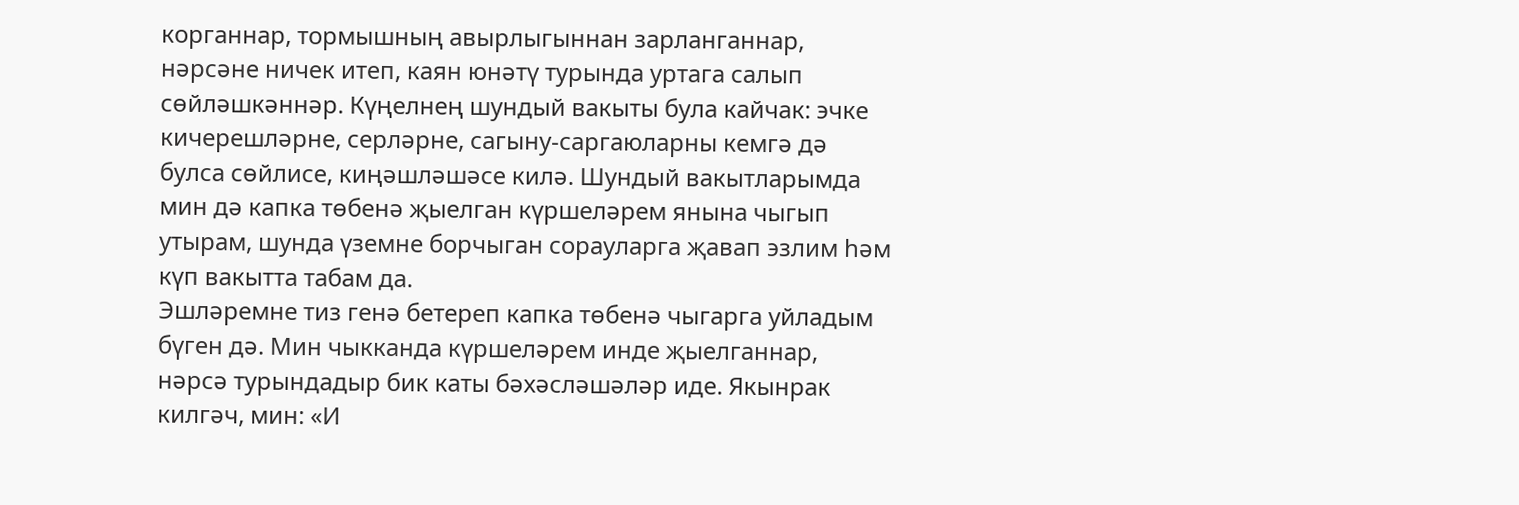корганнар, тормышның авырлыгыннан зарланганнар, нәрсәне ничек итеп, каян юнәтү турында уртага салып сөйләшкәннәр. Күңелнең шундый вакыты була кайчак: эчке кичерешләрне, серләрне, сагыну-саргаюларны кемгә дә булса сөйлисе, киңәшләшәсе килә. Шундый вакытларымда мин дә капка төбенә җыелган күршеләрем янына чыгып утырам, шунда үземне борчыган сорауларга җавап эзлим һәм күп вакытта табам да.
Эшләремне тиз генә бетереп капка төбенә чыгарга уйладым бүген дә. Мин чыкканда күршеләрем инде җыелганнар, нәрсә турындадыр бик каты бәхәсләшәләр иде. Якынрак килгәч, мин: «И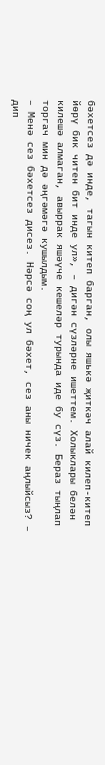бәхетсез дә инде, тагын китеп барган, олы яшькә җиткәч алай килеп-китеп йөрү бик читен бит инде ул», – дигән сүзләрне ишеттем. Холыклары белән килешә алмаган, авыррак яшәүче кешеләр турында иде бу сүз. Бераз тыңлап торгач мин дә әңгәмәгә кушылдым.
– Менә сез бәхетсез дисез. Нәрсә соң ул бәхет, сез аны ничек аңлыйсыз? – дип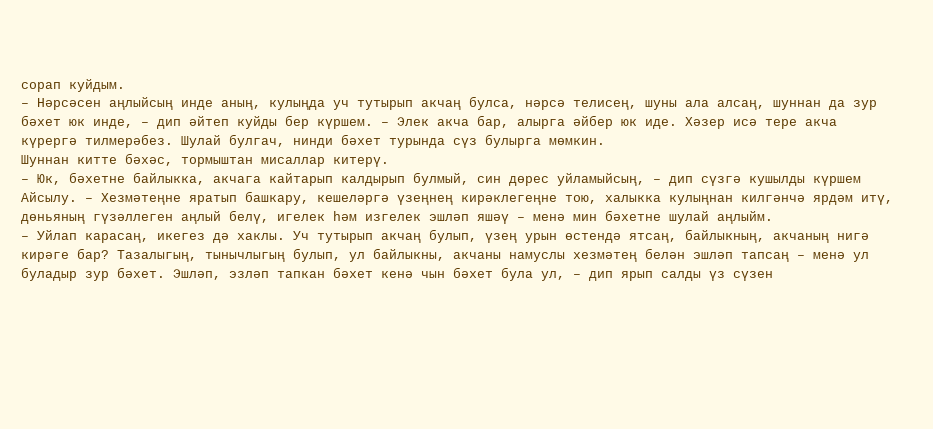сорап куйдым.
– Нәрсәсен аңлыйсың инде аның, кулыңда уч тутырып акчаң булса, нәрсә телисең, шуны ала алсаң, шуннан да зур бәхет юк инде, – дип әйтеп куйды бер күршем. – Элек акча бар, алырга әйбер юк иде. Хәзер исә тере акча күрергә тилмерәбез. Шулай булгач, нинди бәхет турында сүз булырга мөмкин.
Шуннан китте бәхәс, тормыштан мисаллар китерү.
– Юк, бәхетне байлыкка, акчага кайтарып калдырып булмый, син дөрес уйламыйсың, – дип сүзгә кушылды күршем Айсылу. – Хезмәтеңне яратып башкару, кешеләргә үзеңнең кирәклегеңне тою, халыкка кулыңнан килгәнчә ярдәм итү, дөньяның гүзәллеген аңлый белү, игелек һәм изгелек эшләп яшәү – менә мин бәхетне шулай аңлыйм.
– Уйлап карасаң, икегез дә хаклы. Уч тутырып акчаң булып, үзең урын өстендә ятсаң, байлыкның, акчаның нигә кирәге бар? Тазалыгың, тынычлыгың булып, ул байлыкны, акчаны намуслы хезмәтең белән эшләп тапсаң – менә ул буладыр зур бәхет. Эшләп, эзләп тапкан бәхет кенә чын бәхет була ул, – дип ярып салды үз сүзен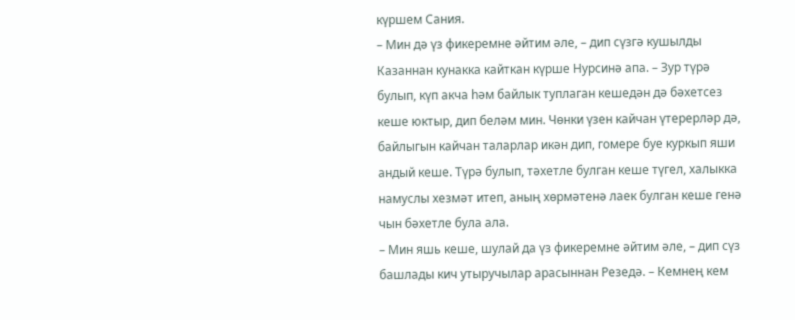күршем Сания.
– Мин дә үз фикеремне әйтим әле, – дип сүзгә кушылды Казаннан кунакка кайткан күрше Нурсинә апа. – Зур түрә булып, күп акча һәм байлык туплаган кешедән дә бәхетсез кеше юктыр, дип беләм мин. Чөнки үзен кайчан үтерерләр дә, байлыгын кайчан таларлар икән дип, гомере буе куркып яши андый кеше. Түрә булып, тәхетле булган кеше түгел, халыкка намуслы хезмәт итеп, аның хөрмәтенә лаек булган кеше генә чын бәхетле була ала.
– Мин яшь кеше, шулай да үз фикеремне әйтим әле, – дип сүз башлады кич утыручылар арасыннан Резедә. – Кемнең кем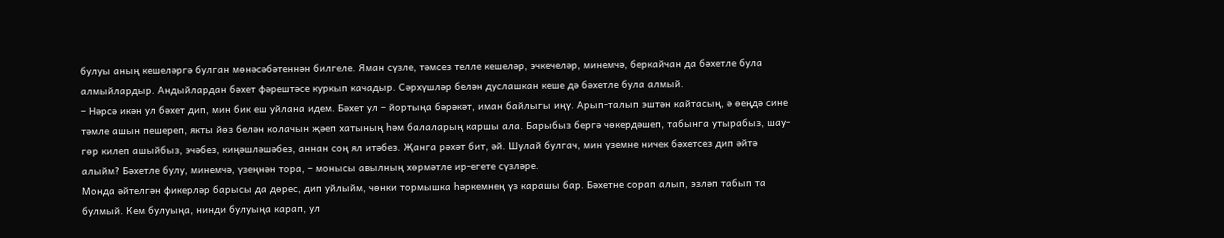булуы аның кешеләргә булган мөнәсәбәтеннән билгеле. Яман сүзле, тәмсез телле кешеләр, эчкечеләр, минемчә, беркайчан да бәхетле була алмыйлардыр. Андыйлардан бәхет фәрештәсе куркып качадыр. Сәрхүшләр белән дуслашкан кеше дә бәхетле була алмый.
– Нәрсә икән ул бәхет дип, мин бик еш уйлана идем. Бәхет ул – йортыңа бәрәкәт, иман байлыгы иңү. Арып-талып эштән кайтасың, ә өеңдә сине тәмле ашын пешереп, якты йөз белән колачын җәеп хатының һәм балаларың каршы ала. Барыбыз бергә чөкердәшеп, табынга утырабыз, шау-гөр килеп ашыйбыз, эчәбез, киңәшләшәбез, аннан соң ял итәбез. Җанга рәхәт бит, әй. Шулай булгач, мин үземне ничек бәхетсез дип әйтә алыйм? Бәхетле булу, минемчә, үзеңнән тора, – монысы авылның хөрмәтле ир-егете сүзләре.
Монда әйтелгән фикерләр барысы да дөрес, дип уйлыйм, чөнки тормышка һәркемнең үз карашы бар. Бәхетне сорап алып, эзләп табып та булмый. Кем булуыңа, нинди булуыңа карап, ул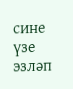сине үзе эзләп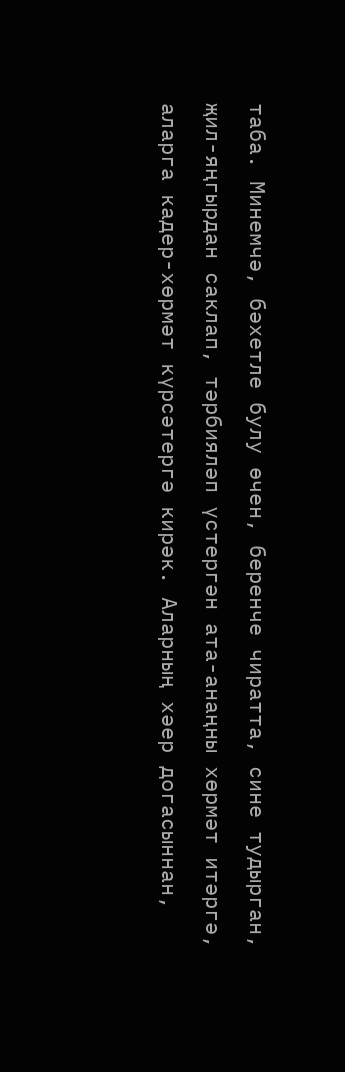таба. Минемчә, бәхетле булу өчен, беренче чиратта, сине тудырган, җил-яңгырдан саклап, тәрбияләп үстергән ата-анаңны хөрмәт итәргә, аларга кадер-хөрмәт күрсәтергә кирәк. Аларның хәер догасыннан,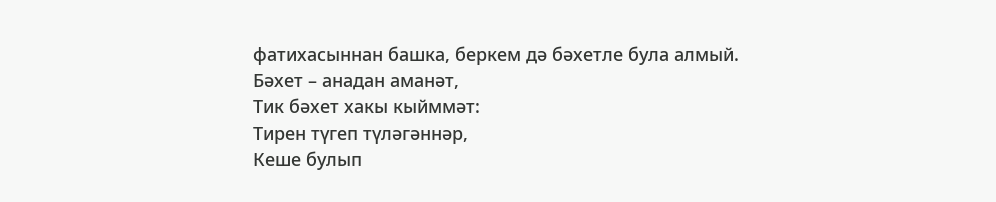фатихасыннан башка, беркем дә бәхетле була алмый.
Бәхет – анадан аманәт,
Тик бәхет хакы кыйммәт:
Тирен түгеп түләгәннәр,
Кеше булып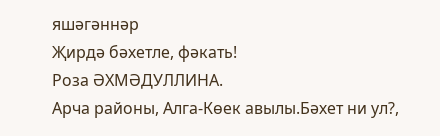яшәгәннәр
Җирдә бәхетле, фәкать!
Роза ӘХМӘДУЛЛИНА.
Арча районы, Алга-Көек авылы.Бәхет ни ул?,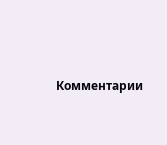Комментарии